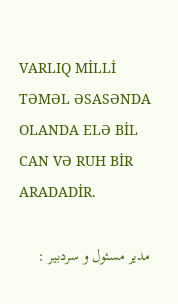VARLIQ MİLLİ TƏMƏL ƏSASƏNDA OLANDA ELƏ BİL CAN VƏ RUH BİR ARADADİR.

مدیر مسئول و سردبیر :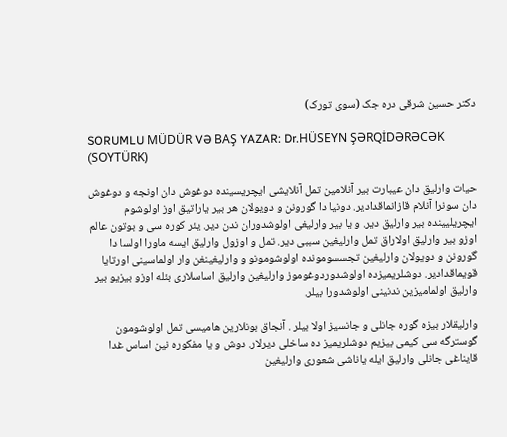دکتر حسین شرقی دره جک (سوی تورک)

SORUMLU MÜDÜR VƏ BAŞ YAZAR: Dr.HÜSEYN ŞƏRQİDƏRƏCƏK (SOYTÜRK)

حیات وارلیق دان عیبارت بیر آنلامین تمل آنلایشی ایچریسینده دوغوش دان اونجه و دوغوش دان سونرا آنلام قازانماقدادیر. دونیا دا گورونن و دویولان هر بیر یاراتیق اوز اولوشوم ایچریلیینده بیر وارلیق دیر. و یا بیر وارلیغی اولوشدوران ندن دیر. یئر کوره سی و بوتون عالم اوزو بیر وارلیق اولاراق تمل وارلیغین سببی دیر. تمل و اوزول وارلیق ایسه ماورا اولسا دا گورونن و دویولان وارلیغین تجسسومونده اولوشومونو و وارلیغینغن وار اولماسینی اورتایا قویماقدادیر. دوشلریمیزده اولوشدوردوغوموز وارلیغین وارلیق اساسلاری بئله اوزو بیزیو بیر وارلیق اولمامیزین ندنینی اولوشدورا بیلر.

وارلیقلار بیزه گوره جانلی و جانسیز اولا بیلر . آنجاق بونلارین هامیسی تمل اولوشومون گوسترگه سی کیمی بیزیم دوشلریمیز ده ساخلی دیرلار. دوش و یا مفکوره نین اساس غدا قایناغی جانلی وارلیق ایله یاناشی شعوری وارلیغین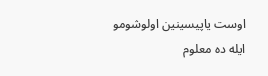اوست یاپیسینین اولوشومو ایله ده معلوم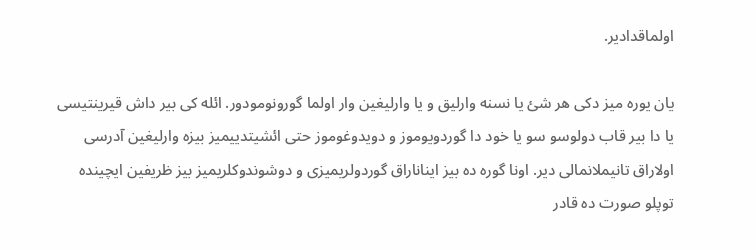اولماقدادیر.

یان یوره میز دکی هر شئ یا نسنه وارلیق و یا وارلیغین وار اولما گورونومودور. ائله کی بیر داش قیرینتیسی یا دا بیر قاب دولوسو سو یا خود دا گوردویوموز و دویدوغوموز حتی ائشیتدییمیز بیزه وارلیغین آدرسی اولاراق تانیملانمالی دیر. اونا گوره ده بیز ایناناراق گوردولریمیزی و دوشوندوکلریمیز بیز ظریفین ایچینده توپلو صورت ده قادر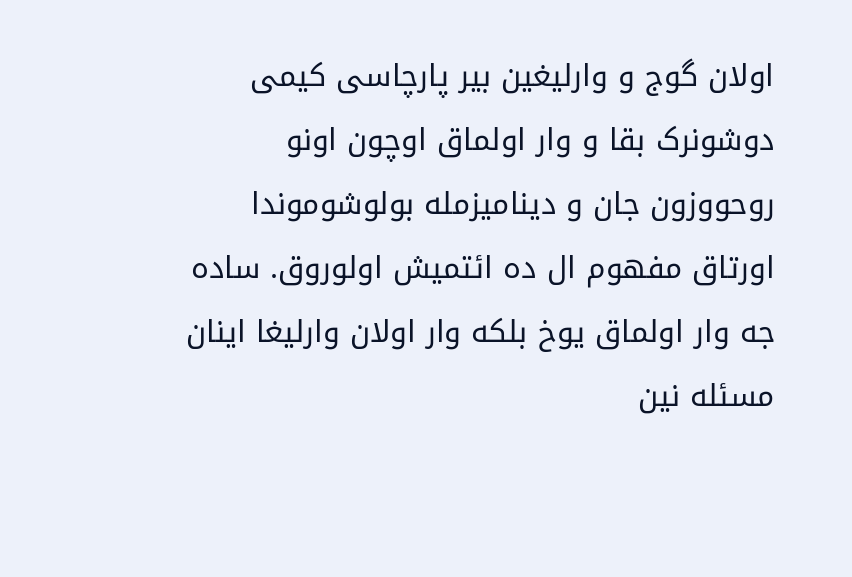اولان گوج و وارلیغین بیر پارچاسی کیمی دوشونرک بقا و وار اولماق اوچون اونو روحووزون جان و دینامیزمله بولوشوموندا اورتاق مفهوم ال ده ائتمیش اولوروق. ساده جه وار اولماق یوخ بلکه وار اولان وارلیغا اینان مسئله نین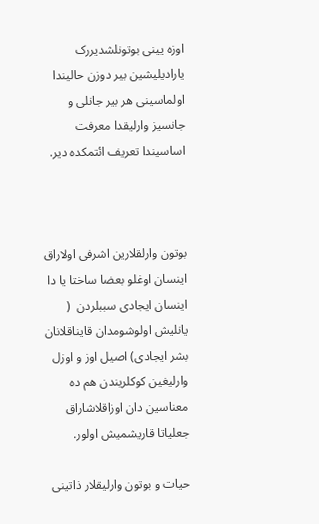اوزه یینی بوتونلشدیررک یارادیلیشین بیر دوزن حالیندا اولماسینی هر بیر جانلی و جانسیز وارلیقدا معرفت اساسیندا تعریف ائتمکده دیر.



بوتون وارلقلارین اشرفی اولاراق اینسان اوغلو بعضا ساختا یا دا اینسان ایجادی سببلردن  ( یانلیش اولوشومدان قایناقلانان بشر ایجادی) اصیل اوز و اوزل وارلیغین کوکلریندن هم ده معناسین دان اوزاقلاشاراق جعلیاتا قاریشمیش اولور.

حیات و بوتون وارلیقلار ذاتینی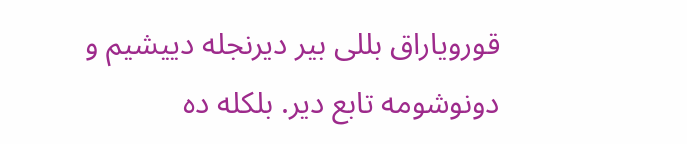قورویاراق بللی بیر دیرنجله دییشیم و دونوشومه تابع دیر. بلکله ده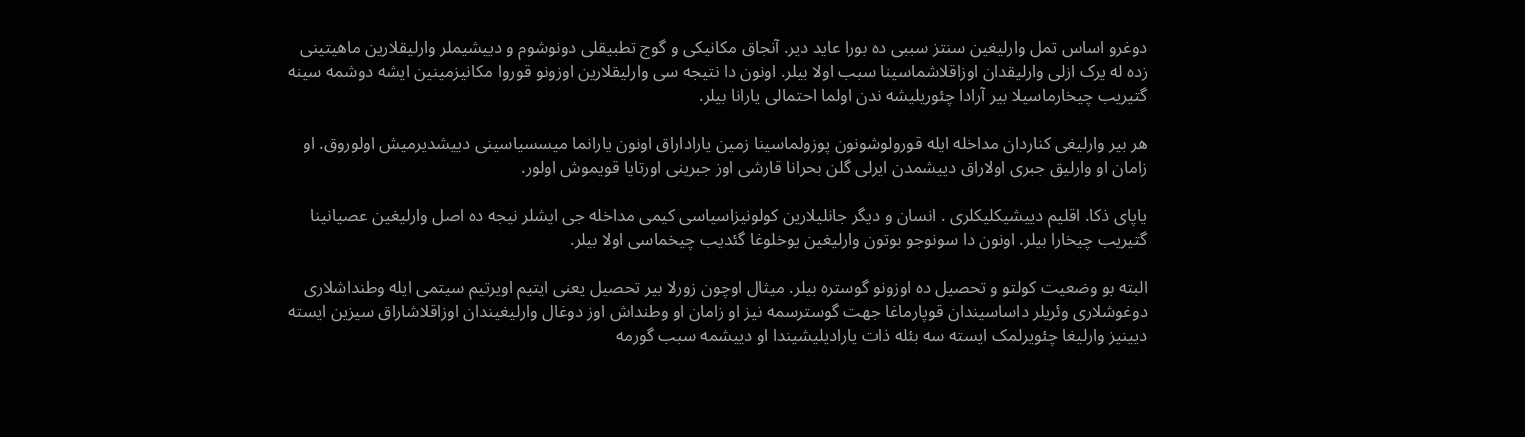دوغرو اساس تمل وارلیغین سنتز سببی ده بورا عاید دیر. آنجاق مکانیکی و گوج تطبیقلی دونوشوم و دییشیملر وارلیقلارین ماهیتینی زده له یرک ازلی وارلیقدان اوزاقلاشماسینا سبب اولا بیلر. اونون دا نتیجه سی وارلیقلارین اوزونو قوروا مکانیزمینین ایشه دوشمه سینه گتیریب چیخارماسیلا بیر آرادا چئوریلیشه ندن اولما احتمالی یارانا بیلر.

هر بیر وارلیغی کناردان مداخله ایله قورولوشونون پوزولماسینا زمین یاراداراق اونون یارانما میسسیاسینی دییشدیرمیش اولوروق. او زامان او وارلیق جبری اولاراق دییشمدن ایرلی گلن بحرانا قارشی اوز جبرینی اورتایا قویموش اولور.

یاپای ذکا. اقلیم دییشیکلیکلری . انسان و دیگر جانلیلارین کولونیزاسیاسی کیمی مداخله جی ایشلر نیجه ده اصل وارلیغین عصیانینا گتیریب چیخارا بیلر. اونون دا سونوجو بوتون وارلیغین یوخلوغا گئدیب چیخماسی اولا بیلر.

البته بو وضعیت کولتو و تحصیل ده اوزونو گوستره بیلر. میثال اوچون زورلا بیر تحصیل یعنی ایتیم اویرتیم سیتمی ایله وطنداشلاری دوغوشلاری وئریلر داساسیندان قوپارماغا جهت گوسترسمه نیز او زامان او وطنداش اوز دوغال وارلیغیندان اوزاقلاشاراق سیزین ایسته دیینیز وارلیغا چئویرلمک ایسته سه بئله ذات یارادیلیشیندا او دییشمه سبب گورمه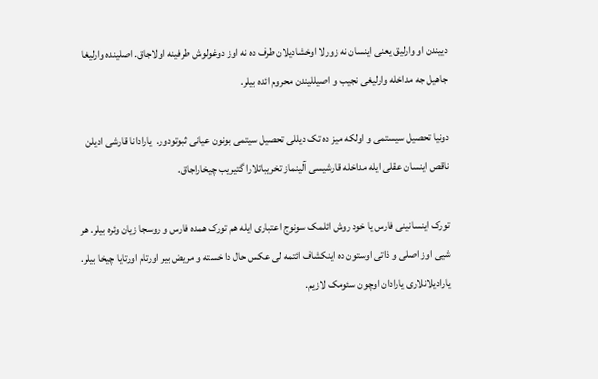دییندن او وارلیق یعنی اینسان نه زورلا اوخشادیلان طرف ده نه اوز دوغولوش طرفینه اولاجاق. اصلینده وارلیغا جاهیل جه مداخله وارلیغی نجیب و اصیللیندن محروم ائده بیلر.

دونیا تحصیل سیستمی و اولکه میز ده تک دیللی تحصیل سیتمی بونون عیانی ثبوتودور.  یارادانا قارشی ادیلن ناقص اینسان عقلی ایله مداخله قارشیسی آلینماز تخریباتلارا گتیریب چیخاراجاق.

تورک اینسانینی فارس یا خود روش ائلمک سونوج اعتباری ایله هم تورک همده فارس و روسجا زیان وئره بیلر. هر شیی اوز اصلی و ذاتی اوستون ده اینکشاف ائتمه لی عکس حال دا خسته و مریض بیر اورتام اورتایا چیخا بیلر. یارادیلانلاری یارادان اوچون سئومک لازیم.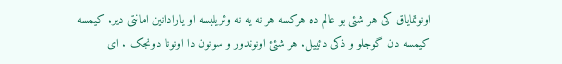اونوتمایاق کی هر شئی بو عالم ده هرکسه هر نه یه نه وئریلبسه او یارادانین امانتی دیر. کیمسه کیمسه دن گوجلو و ذکی دئییل. هر شئئ اونوندور و سونون دا اونونا دونجک . ای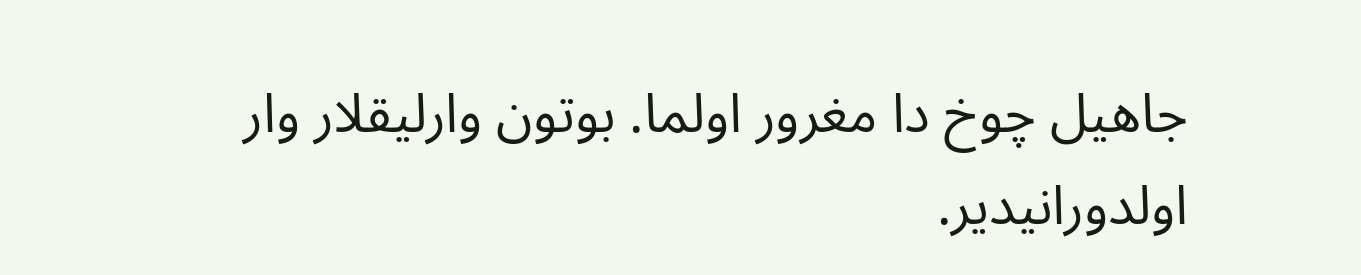جاهیل چوخ دا مغرور اولما. بوتون وارلیقلار وار اولدورانیدیر.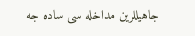جاهیللرین مداخله سی ساده جه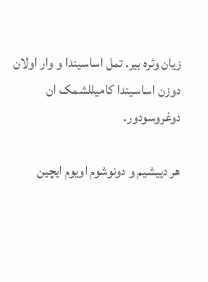زیان وئره بیر. تمل اساسیندا و وار اولان دوزن اساسیندا کامیللشمک ان دوغروسودور.

هر دییشیم و دونوشوم اویوم ایچین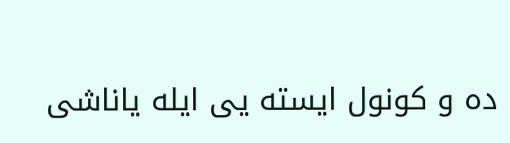ده و کونول ایسته یی ایله یاناشی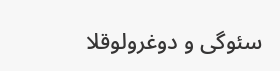سئوگی و دوغرولوقلا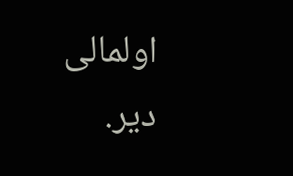اولمالی دیر.